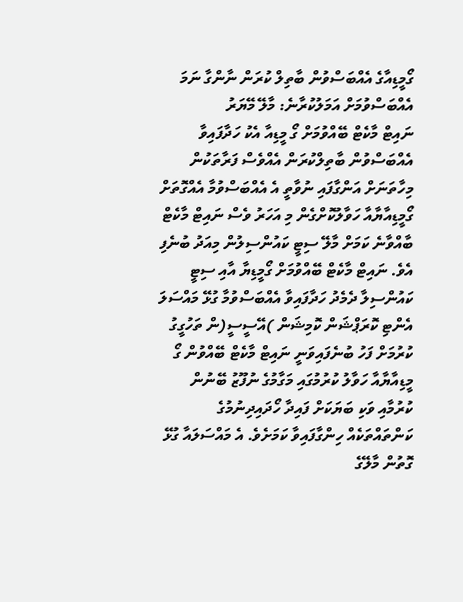ގޯމީޑިއާގެ އެއްބަސްވުން ބާތިލް ކުރަން ނާންގާ ނަމަ އެއްބަސްވުމަށް އަމަލުކުރާނެ: މާލޭ މޭޔަރު
ނައިޓް މާކެޓް ބޭއްވުމަށް ގޯ މީޑިއާ އެކު ހަދާފައިވާ އެއްބަސްވުން ބާތިލްކުރަން އެއްވެސް ފަރާތަކުން މިހާތަނަށް އަންގާފައި ނުވާތީ އެ އެއްބަސްވުމާ އެއްގޮތަށް ގޯމީޑިއާޔާއާ ހަވާލުކޮށްގެން މި އަހަރު ވެސް ނައިޓް މާކެޓް ބާއްވާނެ ކަމަށް މާލޭ ސިޓީ ކައުންސިލުން މިއަދު ބުނެފި އެވެ. ނައިޓް މާކެޓް ބޭއްވުމަށް ގޯމީޑިޔާ އާއި ސިޓީ ކައުންސިލާ ދެމެދު ހަދާފައިވާ އެއްބަސްވުމާ ގުޅޭ މައްސަލަ އެންޓި ކޮރަޕްޝަން ކޮމިޝަން )އޭސީސީ(ން ތަހުގީގު ކުރުމަށް ފަހު ބުނެފައިވަނީ ނައިޓް މާކެޓް ބޭއްވުން ގޯ މީޑިއާޔާއާ ހަވާލު ކުރުމުގައި މަގާމުގެ ނުފޫޒު ބޭނުން ކުރުމާއި ވަކި ބަޔަކަށް ފައިދާ ހޯދައިދިނުމުގެ ކަންތައްތަކެއް ހިންގާފައިވާ ކަމަށެވެ. އެ މައްސަލައާ ގުޅޭ ގޮތުން މާލޭގެ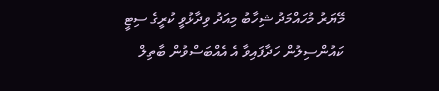މޭޔަރު މުހައްމަދު ޝިހާބު މިއަދު ވިދާޅުވީ ކުރީގެ ސިޓީ ކައުންސިލުން ހަދާފައިވާ އެ އެއްބަސްވުން ބާތިލް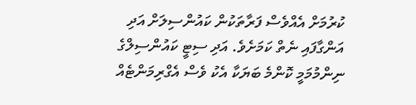ކުރުމަށް އެއްވެސް ފަރާތަކުން ކައުންސިލަށް އަދި އަންގާފައި ނެތް ކަމަށެވެ. އަދި ސިޓީ ކައުންސިލްގެ ނިންމުމަމީ ކޮންމެ ބަޔަކާ އެކު ވެސް އެގްރިމަންޓެއް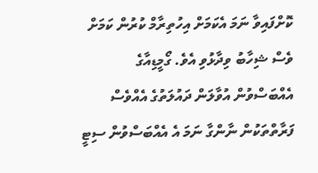ކޮށްފައިވާ ނަމަ އެކަމަށް އިހުތިރާމް ކުރުން ކަމަށް ވެސް ޝިހާބު ވިދާޅުވި އެވެ. ގޯމީޑިއާގެ އެއްބަސްވުން އުވާލަން ދައުލަތުގެ އެއްވެސް ފަރާތްތަކުން ނާންގާ ނަމަ އެ އެއްބަސްވުން ސިޓީ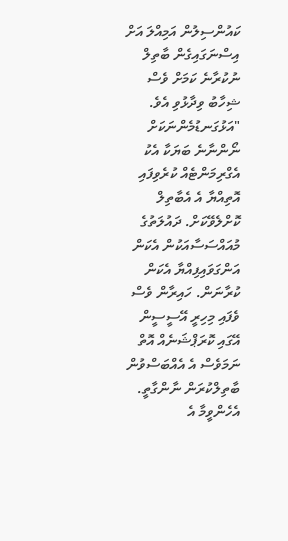ކައުންސިލުން އަމިއްލަ އަށް އިސްނަގައިގެން ބާތިލް ނުކުރާނެ ކަމަށް ވެސް ޝިހާބު ވިދާޅުވި އެވެ. "އަޅުގަނޑުމެންނަކަށް ނޯންނާނެ ބަޔަކާ އެކު އެގްރިމަންޓެއް ކުރެވިފައި އޮތިއްޔާ އެ އެބާތިލް ކޮށްލެވޭކަށް. ދައުލަތުގެ މުއައްސަސާއަކުން އެކަން އަންގަވައިފިއްޔާ އެކަން ކުރާނަން. ހައިރާން ވެސް ވެފައި މިހިރީ އޭސީސީން އޭގައި ކޮރަޕްޝަނެއް އޮތް ނަމަވެސް އެ އެއްބަސްވުން ބާތިލްކުރަން ނާންގާތީ. އެހެންވީމާ އެ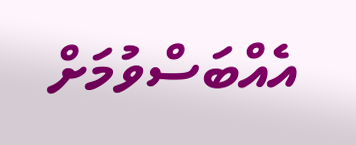އެއްބަސްވުމަށް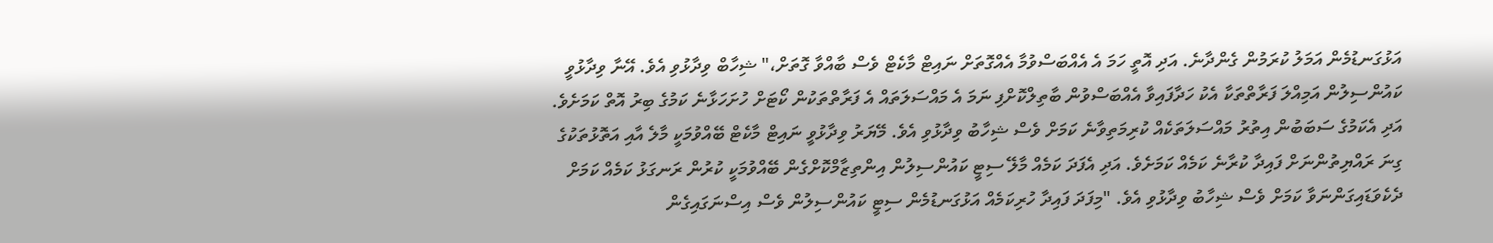އަޅުގަނޑުމެން އަމަލު ކުރަމުން ގެންދާނެ. އަދި އޮތީ ހަމަ އެ އެއްބަސްވުމާ އެއްގޮތަށް ނައިޓް މާކެޓް ވެސް ބާއްވާ ގޮތަށް،" ޝިހާބް ވިދާޅުވި އެވެ. އޭނާ ވިދާޅުވީ ކައުންސިލުން އަމިއްލަ ފަރާތްތަކާ އެކު ހަދާފައިވާ އެއްބަސްވުން ބާތިލްކޮށްފި ނަމަ އެ މައްސަލަތައް އެ ފަރާތްތަކުން ކޯޓަށް ހުށަހަޅާނެ ކަމުގެ ބިރު އޮތް ކަމަށެވެ. އަދި އެކަމުގެ ސަބަބުން އިތުރު މައްސަލަތަކެއް ކުރިމަތިވާނެ ކަމަށް ވެސް ޝިހާބު ވިދާޅުވި އެވެ. މޭޔަރު ވިދާޅުވީ ނައިޓް މާކެޓް ބޭއްވުމަކީ މާލެ އާއި އަތޮޅުތަކުގެ ގިނަ ރައްޔިތުންނަށް ފައިދާ ކުރާނެ ކަމެއް ކަމަށެވެ. އަދި އެފަދަ ކަމެއް މާލޭ ސިޓީ ކައުންސިލުން އިންތިޒާމްކޮށްގެން ބޭއްވުމަކީ ކުރުން ރަނގަޅު ކަމެއް ކަމަށް ދެކެވަޑައިގަންނަވާ ކަމަށް ވެސް ޝިހާބު ވިދާޅުވި އެވެ. "މިފަދަ ފައިދާ ހުރިކަމެއް އަޅުގަނޑުމެން ސިޓީ ކައުންސިލުން ވެސް އިސްނަގައިގެން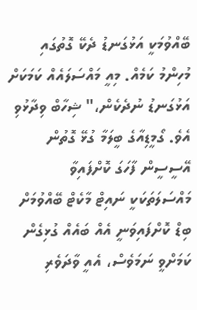ބޭއްވުމަކީ އަޅުގަނޑު ދެކޭ ގޮތުގައި މުހިންމު ކަމެއް. މިއީ މައްސަލައެއް ކަމަކަށް އަޅުގަނޑު ނުދެކެން،" ޝިހާބް ވިދާޅުވި އެވެ. ގޯމީޑިއާގެ ބީލަމާ ގުޅޭ ގޮތުން އޭސީސީން ފާހަގަ ކޮށްފައިވާ މައްސަލަތަކަކީ ނައިޓް މާކެޓް ބޭއްވުމަށް ބިޑް ކޮށްފައިވަނީ އެއް ބައެއް ގުޅިގެން ކަމަށްވީ ނަމަވެސް، އެއީ ވާދަވެރި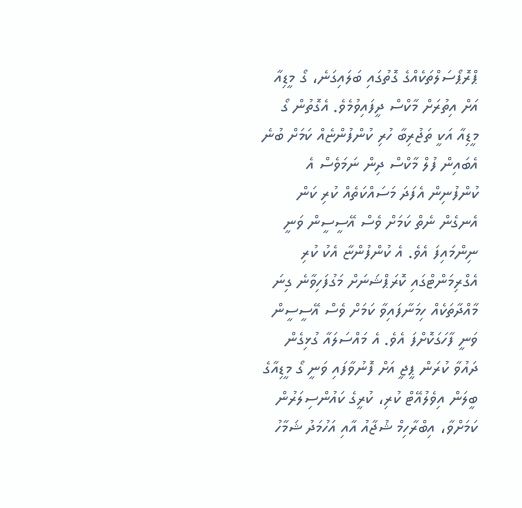ޕްރޮޕޯސަލްތަކެއްގެ ގޮތުގައި ބަލައިގަނެ، ގޯ މީޑިއާ އަށް އިތުރަށް މާކްސް ދީފައިވުމެވެ. އެގޮތުން ގޯ މީޑިއާ އަކީ ތަޖުރިބާ ހުރި ކުންފުންޏެއް ކަމަށް ބުނެ އެބައިން ފުލް މާކްސް ދިން ނަމަވެސް އެ ކުންފުނިން އެފަދަ މަސައްކަތެއް ކުރި ކަން އެނގެން ނެތް ކަމަށް ވެސް އޭސީސީން ވަނީ ނިންމައިފަ އެވެ. އެ ކުންފުންޏާ އެކު ކުރި އެގްރިމަންޓްގައި ކޮރަޕްޝަނަށް މަގުފަހިވާނެ ގިނަ މާއްދާތަކެއް ހިމަނާފައިވާ ކަމަށް ވެސް އޭސީސީން ވަނީ ފާހަގަކޮށްފަ އެވެ. އެ މައްސަލައާ ގުޅިގެން ދައުވާ ކުރަން ޕީޖީ އަށް ފޮނުވާފައި ވަނީ ގޯ މީޑިއާގެ ބީލަން އިވެލުއޭޓް ކުރި، ކުރީގެ ކައުންސިލަރުން ކަމަށްވާ، އިބްރާހިމް ޝުޖާއު އާއި އަހުމަދު ޝަމާހު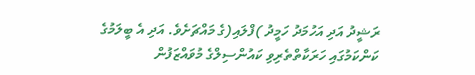ރަޝީދު އަދި އަހުމަދު ހަމީދު )ފްލައި(ގެ މައްޗަށެވެ. އަދި އެ ބީލަމުގެ ކަންކަމުގައި ހަރަކާތްތެރިވި ކައުންސިލްގެ މުވައްޒަފުން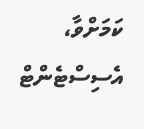ކަމަށްވާ، އެސިސްޓެންޓް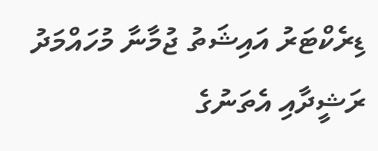ޑިރެކްޓަރު އައިޝަތު ޖުމާނާ މުހައްމަދު ރަޝީދާއި އެތަނުގެ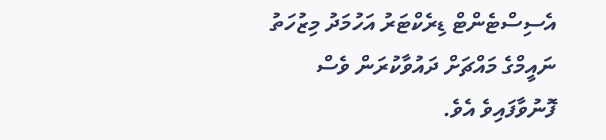އެސިސްޓެންޓް ޑިރެކްޓަރު އަހުމަދު މިޒުހަތު ނައީމްގެ މައްޗަށް ދައުވާކުރަން ވެސް ފޮނުވާފައިވެ އެވެ.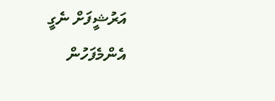އަރުޝީފަށް ނެގީ
އެންމެފަހުން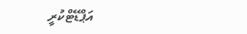އަޕްޑޭޓްކުރީ